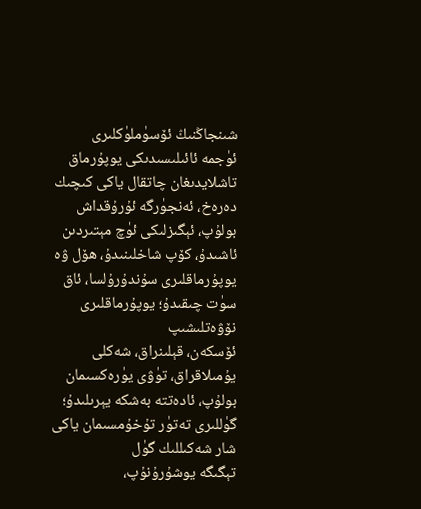شىنجاڭنىڭ ئۆسۈملۈكلىرى
ئۈجمە ئائىلىسىدىكى يوپۇرماق تاشلايدىغان چاتقال ياكى كىچىك دەرەخ، ئەنجۈرگە ئۇرۇقداش
بولۇپ، ئېگىزلىكى ئۈچ مېتىردىن ئاشىدۇ، كۆپ شاخلىنىدۇ، ھۆل ۋە يوپۇرماقلىرى سۇندۇرۇلسا، ئاق سۈت چىقىدۇ؛ يوپۇرماقلىرى نۆۋەتلىشىپ
ئۆسكەن، قېلىنراق، شەكلى يۇمىلاقراق، تۈۋى يۈرەكسىمان بولۇپ، ئادەتتە بەشكە يېرىلىدۇ؛ گۈللىرى تەتۈر تۇخۇمسىمان ياكى شار شەكىللىك گۈل
تېگىگە يوشۇرۇنۇپ،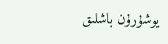يوشۇرۇن باشلىق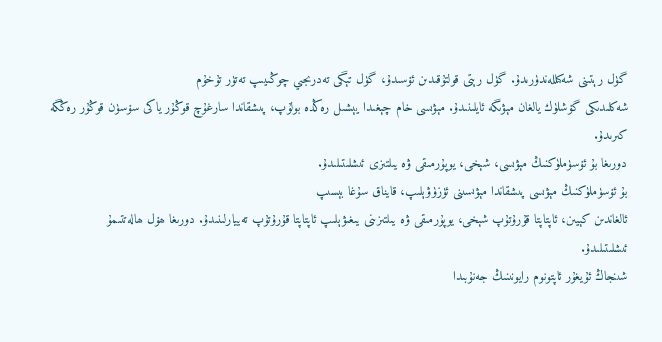گۈل رېتىنى شەكىللەندۈرىدۇ. گۈل رېتى قولتۇقىدىن ئۆسىدۇ، گۈل تېگى تەدرىجىي چوڭىيىپ تەتۈر تۇخۇم
شەكلىدىكى گۆشلۈك يالغان مېۋىگە ئايلىنىدۇ. مېۋىسى خام چېغىدا يېشىل رەڭدە بولۇپ، پىشقاندا سارغۇچ قوڭۇر ياكى سۆسۈن قوڭۇر رەڭگە
كىرىدۇ.
دورىغا بۇ ئۆسۈملۈكنىڭ مېۋىسى، شېخى، يوپۇرمىقى ۋە يىلتىزى ئىشلىتىلىدۇ.
بۇ ئۆسۈملۈكنىڭ مېۋىسى پىشقاندا مېۋىسىنى ئۈزۈۋېلىپ، قايناق سۇغا بېسىپ
ئالغاندىن كېيىن، ئاپتاپتا قۇرۇتۇپ شېخى، يوپۇرمىقى ۋە يىلتىزىنى يىغىۋېلىپ ئاپتاپتا قۇرۇتۇپ تەييارلىنىدۇ. دورىغا ھۆل ھالەتتىمۇ
ئىشلىتىلىدۇ.
شىنجاڭ ئۇيغۇر ئاپتونوم رايونىنىڭ جەنۇبىدا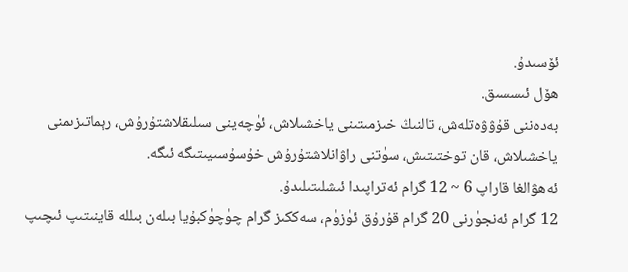ئۆسىدۇ.
ھۆل ئىسسىق.
بەدەننى قۇۋۋەتلەش، تالنىڭ خىزمىتىنى ياخشىلاش، ئۈچەينى سىلىقلاشتۇرۇش، رېماتىزىمنى
ياخشىلاش، قان توختىتىش، سۈتنى راۋانلاشتۇرۇش خۇسۇسىيىتىگە ئىگە.
ئەھۋالغا قاراپ 6 ~ 12 گرام ئەتراپىدا ئىشلىتىلىدۇ.
12 گرام ئەنجۈرنى 20 گرام قۇرۇق ئۈزۈم، سەككىز گرام چۈچۈكبۇيا بىلەن بىللە قاينىتىپ ئىچىپ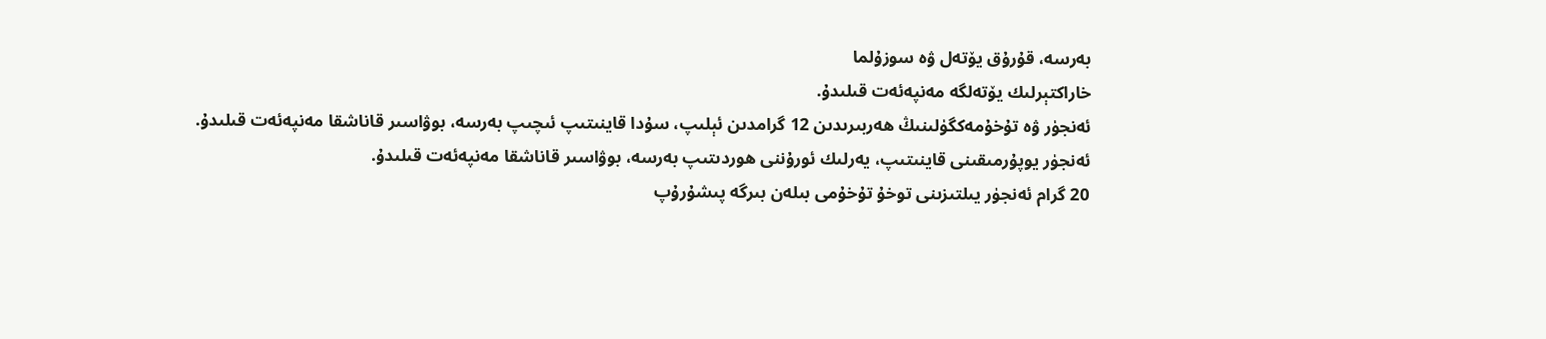بەرسە، قۇرۇق يۆتەل ۋە سوزۇلما
خاراكتېرلىك يۆتەلگە مەنپەئەت قىلىدۇ.
ئەنجۈر ۋە تۇخۇمەكگۈلىنىڭ ھەربىرىدىن 12 گرامدىن ئېلىپ، سۇدا قاينىتىپ ئىچىپ بەرسە، بوۋاسىر قاناشقا مەنپەئەت قىلىدۇ.
ئەنجۈر يوپۇرمىقىنى قاينىتىپ، يەرلىك ئورۇننى ھوردىتىپ بەرسە، بوۋاسىر قاناشقا مەنپەئەت قىلىدۇ.
20 گرام ئەنجۈر يىلتىزىنى توخۇ تۇخۇمى بىلەن بىرگە پىشۇرۇپ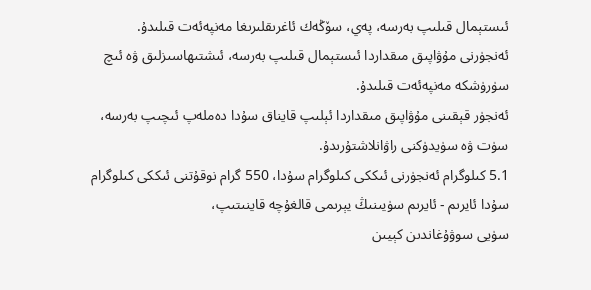ئىستېمال قىلىپ بەرسە، پەي، سۆڭەك ئاغرىقلىرىغا مەنپەئەت قىلىدۇ.
ئەنجۈرنى مۇۋاپىق مىقداردا ئىستېمال قىلىپ بەرسە، ئىشتىھاسىزلىق ۋە ئىچ سۈرۈشكە مەنپەئەت قىلىدۇ.
ئەنجۈر قېقىنى مۇۋاپىق مىقداردا ئېلىپ قايناق سۇدا دەملەپ ئىچىپ بەرسە، سۈت ۋە سۈيدۈكنى راۋانلاشتۇرىدۇ.
5.1 كىلوگرام ئەنجۈرنى ئىككى كىلوگرام سۇدا، 550 گرام نوقۇتنى ئىككى كىلوگرام سۇدا ئايرىم - ئايرىم سۈيىنىڭ يېرىمى قالغۇچە قاينىتىپ،
سۈيى سوۋۇغاندىن كېيىن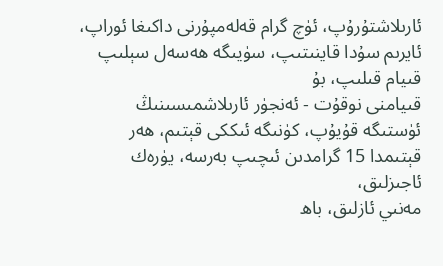ئارىلاشتۇرۇپ، ئۈچ گرام قەلەمپۇرنى داكىغا ئوراپ، ئايرىم سۇدا قاينىتىپ، سۈيىگە ھەسەل سېلىپ قىيام قىلىپ، بۇ
قىيامنى نوقۇت - ئەنجۈر ئارىلاشمىسىنىڭ ئۈستىگە قۇيۇپ، كۈنىگە ئىككى قېتىم، ھەر قېتىمدا 15 گرامدىن ئىچىپ بەرسە، يۈرەك ئاجىزلىق،
مەنىي ئازلىق، باھ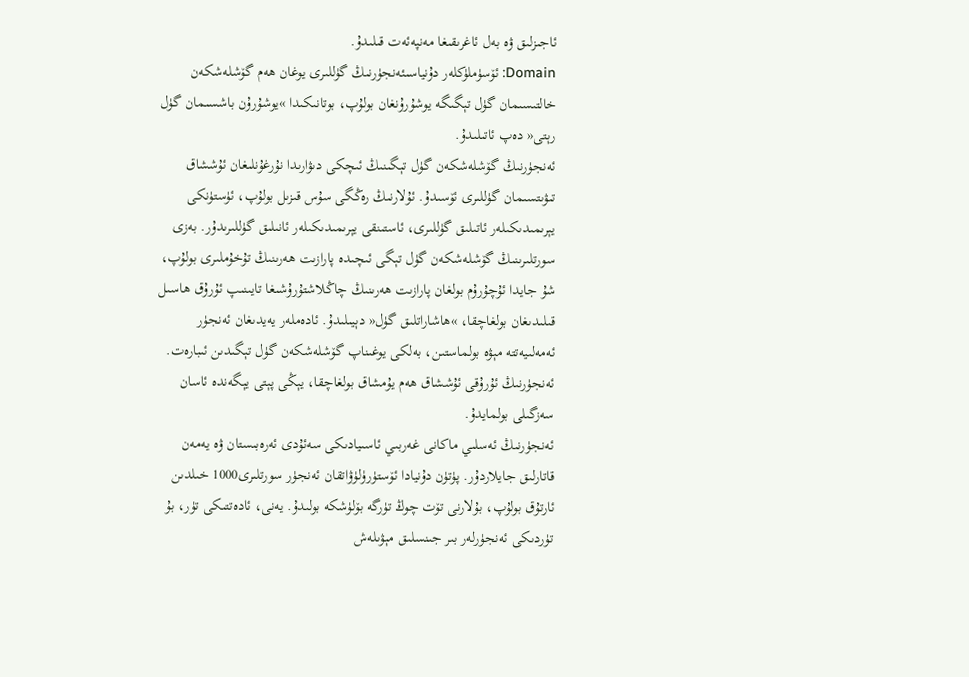ئاجىزلىق ۋە بەل ئاغرىقىغا مەنپەئەت قىلىدۇ.
Domain: ئۆسۈملۈكلەر دۇنياسىئەنجۈرنىڭ گۈللىرى يوغان ھەم گۆشلەشكەن خالتىسىمان گۈل تېگىگە يوشۇرۇنغان بولۇپ، بوتانىكىدا »يوشۇرۇن باشسىمان گۈل رېتى« دەپ ئاتىلىدۇ.
ئەنجۈرنىڭ گۆشلەشكەن گۈل تېگىنىڭ ئىچكى دىۋارىدا نۇرغۇنلىغان ئۇششاق تىۋىتسىمان گۈللىرى ئۆسىدۇ. ئۇلارنىڭ رەڭگى سۇس قىزىل بولۇپ، ئۈستۈنكى يېرىمىدىكىلەر ئاتىلىق گۈللىرى، ئاستىنقى يېرىمىدىكىلەر ئانىلىق گۈللىرىدۇر. بەزى سورتلىرىنىڭ گۆشلەشكەن گۈل تېگى ئىچىدە پارازىت ھەرىنىڭ تۇخۇملىرى بولۇپ، شۇ جايدا ئۇچۇرۇم بولغان پارازىت ھەرىنىڭ چاڭلاشتۇرۇشىغا تايىنىپ ئۇرۇق ھاسىل قىلىدىغان بولغاچقا، »ھاشاراتلىق گۈل« دېيىلىدۇ. ئادەملەر يەيدىغان ئەنجۈر ئەمەلىيەتتە مېۋە بولماستىن، بەلكى يوغىناپ گۆشلەشكەن گۈل تېگىدىن ئىبارەت. ئەنجۈرنىڭ ئۇرۇقى ئۇششاق ھەم يۇمشاق بولغاچقا، يېڭى پېتى يېگەندە ئاسان سەزگىلى بولمايدۇ.
ئەنجۈرنىڭ ئەسلىي ماكانى غەربىي ئاسىيادىكى سەئۇدى ئەرەبىستان ۋە يەمەن قاتارلىق جايلاردۇر. پۈتۈن دۇنيادا ئۆستۈرۈلۈۋاتقان ئەنجۈر سورتلىرى1000 خىلدىن ئارتۇق بولۇپ، بۇلارنى تۆت چوڭ تۈرگە بۆلۈشكە بولىدۇ. يەنى، ئادەتتىكى تۈر، بۇ تۈردىكى ئەنجۈرلەر بىر جىنسلىق مېۋىلەش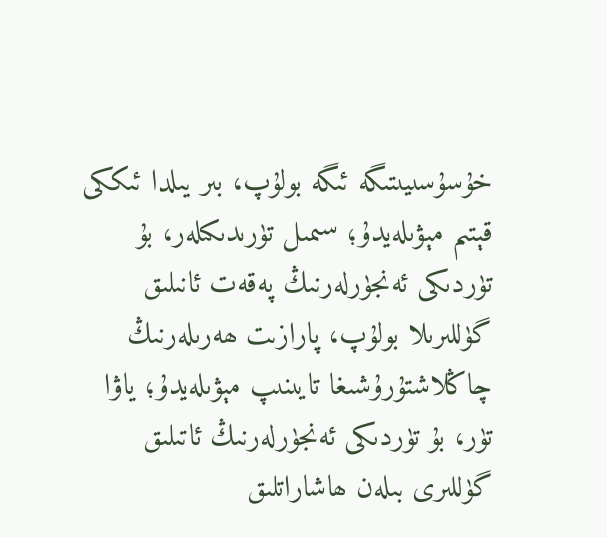خۇسۇسىيىتىگە ئىگە بولۇپ، بىر يىلدا ئىككى قېتىم مېۋىلەيدۇ؛ سىمىل تۈرىدىكىلەر، بۇ تۈردىكى ئەنجۈرلەرنىڭ پەقەت ئانىلىق گۈللىرىلا بولۇپ، پارازىت ھەرىلەرنىڭ چاڭلاشتۇرۇشىغا تايىنىپ مېۋىلەيدۇ؛ ياۋا تۈر، بۇ تۈردىكى ئەنجۈرلەرنىڭ ئاتىلىق گۈللىرى بىلەن ھاشاراتلىق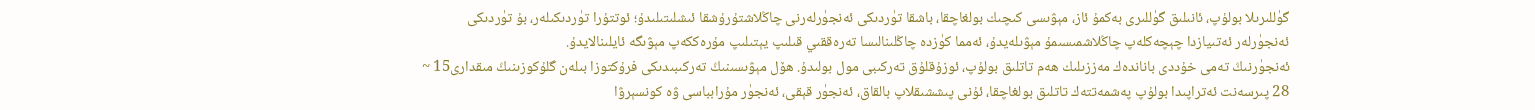گۈللىرىلا بولۇپ، ئانىلىق گۈللىرى بەكمۇ ئاز، مېۋىسى كىچىك بولغاچقا، باشقا تۈردىكى ئەنجۈرلەرنى چاڭلاشتۇرۇشقا ئىشلىتىلىدۇ؛ ئوتتۇرا تۈردىكىلەر، بۇ تۈردىكى ئەنجۈرلەر ئەتىيازدا چېچەكلەپ چاڭلاشمىسىمۇ مېۋىلەيدۇ، ئەمما كۈزدە چاڭلىنالىسا تەرەققىي قىلىپ يېتىلىپ مۇرەككەپ مېۋىگە ئايلىنالايدۇ.
ئەنجۈرنىڭ تەمى خۇددى باناندەك مەززىلىك ھەم تاتلىق بولۇپ، ئوزۇقلۇق تەركىبى مول بولىدۇ. ھۆل مېۋىسىنىڭ تەركىبىدىكى فرۇكتوزا بىلەن گلۇكوزىنىڭ مىقدارى15 ~ 28 پىرسەنت ئەتراپىدا بولۇپ پەشمەتتەك تاتلىق بولغاچقا، ئۇنى پىششىقلاپ بالقاق، ئەنجۈر قېقى، ئەنجۈر مۇرابباسى ۋە كونسېرۋا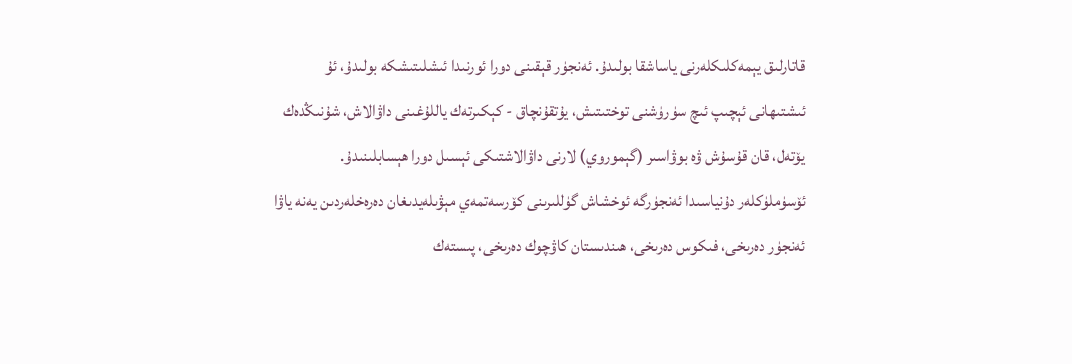قاتارلىق يېمەكلىكلەرنى ياساشقا بولىدۇ. ئەنجۈر قېقىنى دورا ئورنىدا ئىشلىتىشكە بولىدۇ، ئۇ ئىشتىھانى ئېچىپ ئىچ سۈرۈشنى توختىتىش، يۇتقۇنچاق - كېكىرتەك ياللۇغىنى داۋالاش، شۇنىڭدەك يۆتەل، قان قۇسۇش ۋە بوۋاسىر (گېموروي) لارنى داۋالاشتىكى ئېسىل دورا ھېسابلىنىدۇ.
ئۆسۈملۈكلەر دۇنياسىدا ئەنجۈرگە ئوخشاش گۈللىرىنى كۆرسەتمەي مېۋىلەيدىغان دەرەخلەردىن يەنە ياۋا ئەنجۈر دەرىخى، فىكوس دەرىخى، ھىندىستان كاۋچوك دەرىخى، پىستەك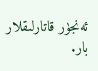ئەنجۈر قاتارلىقلار بار.